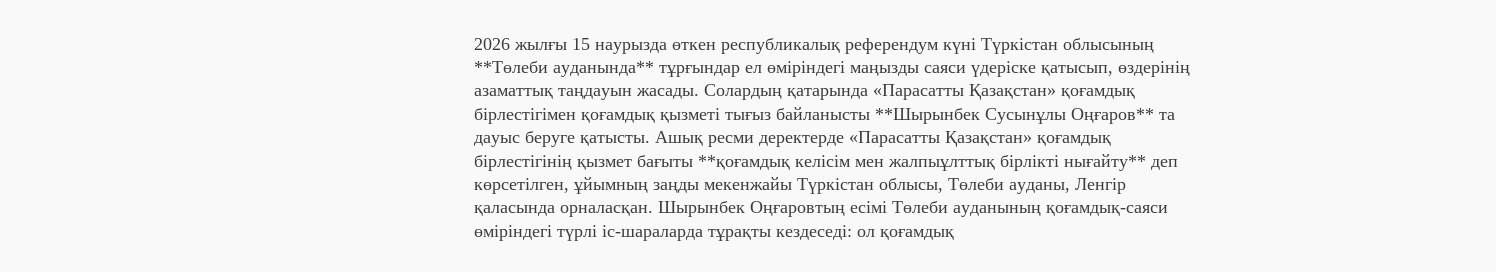2026 жылғы 15 наурызда өткен республикалық референдум күні Түркістан облысының **Төлеби ауданында** тұрғындар ел өміріндегі маңызды саяси үдеріске қатысып, өздерінің азаматтық таңдауын жасады. Солардың қатарында «Парасатты Қазақстан» қоғамдық бірлестігімен қоғамдық қызметі тығыз байланысты **Шырынбек Сусынұлы Оңғаров** та дауыс беруге қатысты. Ашық ресми деректерде «Парасатты Қазақстан» қоғамдық бірлестігінің қызмет бағыты **қоғамдық келісім мен жалпыұлттық бірлікті нығайту** деп көрсетілген, ұйымның заңды мекенжайы Түркістан облысы, Төлеби ауданы, Ленгір қаласында орналасқан. Шырынбек Оңғаровтың есімі Төлеби ауданының қоғамдық-саяси өміріндегі түрлі іс-шараларда тұрақты кездеседі: ол қоғамдық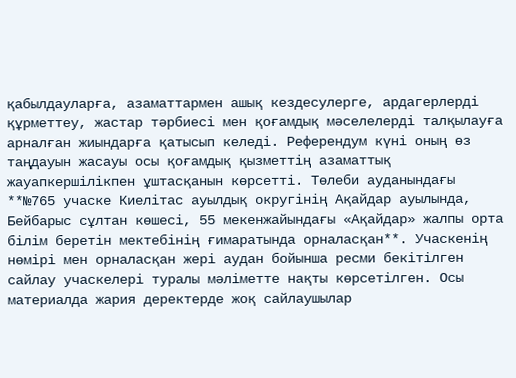қабылдауларға, азаматтармен ашық кездесулерге, ардагерлерді құрметтеу, жастар тәрбиесі мен қоғамдық мәселелерді талқылауға арналған жиындарға қатысып келеді. Референдум күні оның өз таңдауын жасауы осы қоғамдық қызметтің азаматтық жауапкершілікпен ұштасқанын көрсетті. Төлеби ауданындағы **№765 учаске Киелітас ауылдық округінің Ақайдар ауылында, Бейбарыс сұлтан көшесі, 55 мекенжайындағы «Ақайдар» жалпы орта білім беретін мектебінің ғимаратында орналасқан**. Учаскенің нөмірі мен орналасқан жері аудан бойынша ресми бекітілген сайлау учаскелері туралы мәліметте нақты көрсетілген. Осы материалда жария деректерде жоқ сайлаушылар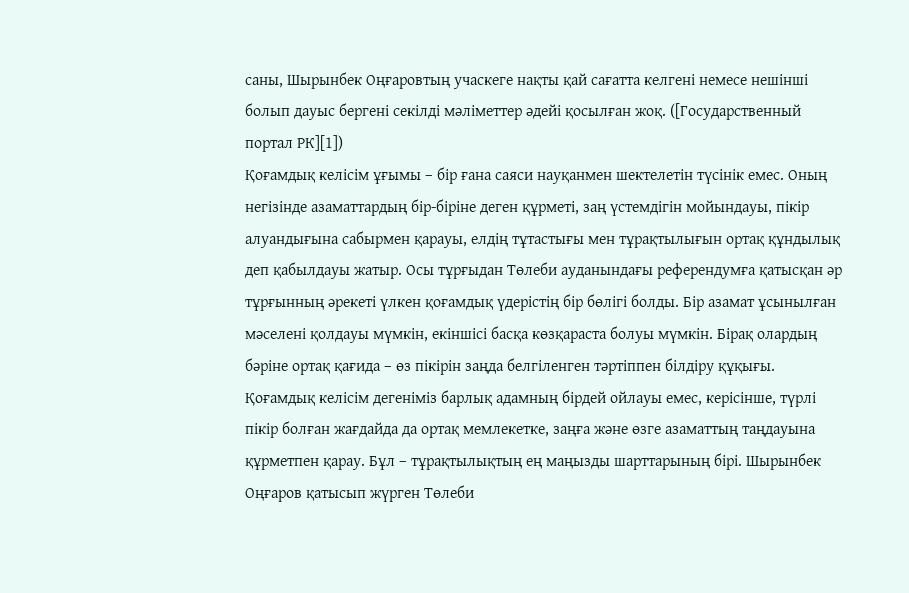саны, Шырынбек Оңғаровтың учаскеге нақты қай сағатта келгені немесе нешінші болып дауыс бергені секілді мәліметтер әдейі қосылған жоқ. ([Государственный портал РК][1])
Қоғамдық келісім ұғымы – бір ғана саяси науқанмен шектелетін түсінік емес. Оның негізінде азаматтардың бір-біріне деген құрметі, заң үстемдігін мойындауы, пікір алуандығына сабырмен қарауы, елдің тұтастығы мен тұрақтылығын ортақ құндылық деп қабылдауы жатыр. Осы тұрғыдан Төлеби ауданындағы референдумға қатысқан әр тұрғынның әрекеті үлкен қоғамдық үдерістің бір бөлігі болды. Бір азамат ұсынылған мәселені қолдауы мүмкін, екіншісі басқа көзқараста болуы мүмкін. Бірақ олардың бәріне ортақ қағида – өз пікірін заңда белгіленген тәртіппен білдіру құқығы. Қоғамдық келісім дегеніміз барлық адамның бірдей ойлауы емес, керісінше, түрлі пікір болған жағдайда да ортақ мемлекетке, заңға және өзге азаматтың таңдауына құрметпен қарау. Бұл – тұрақтылықтың ең маңызды шарттарының бірі. Шырынбек Оңғаров қатысып жүрген Төлеби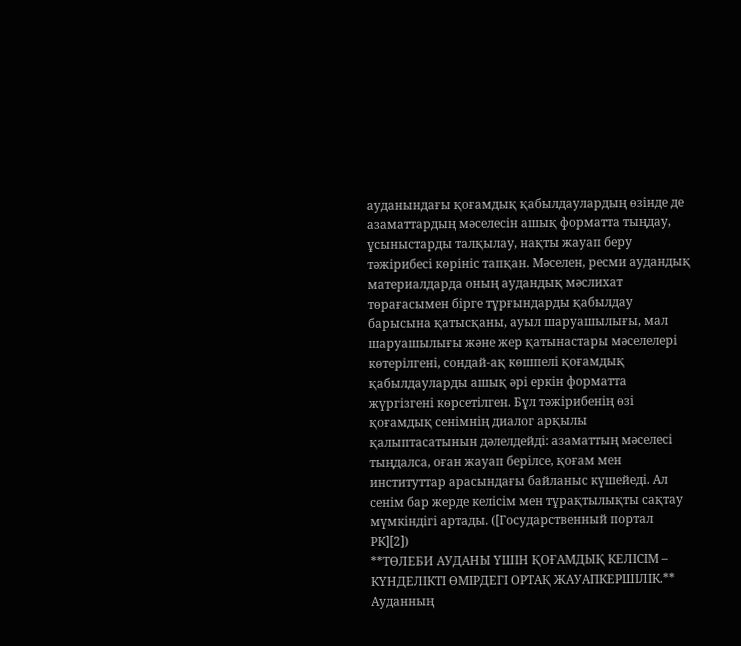ауданындағы қоғамдық қабылдаулардың өзінде де азаматтардың мәселесін ашық форматта тыңдау, ұсыныстарды талқылау, нақты жауап беру тәжірибесі көрініс тапқан. Мәселен, ресми аудандық материалдарда оның аудандық мәслихат төрағасымен бірге тұрғындарды қабылдау барысына қатысқаны, ауыл шаруашылығы, мал шаруашылығы және жер қатынастары мәселелері көтерілгені, сондай-ақ көшпелі қоғамдық қабылдауларды ашық әрі еркін форматта жүргізгені көрсетілген. Бұл тәжірибенің өзі қоғамдық сенімнің диалог арқылы қалыптасатынын дәлелдейді: азаматтың мәселесі тыңдалса, оған жауап берілсе, қоғам мен институттар арасындағы байланыс күшейеді. Ал сенім бар жерде келісім мен тұрақтылықты сақтау мүмкіндігі артады. ([Государственный портал РК][2])
**ТӨЛЕБИ АУДАНЫ ҮШІН ҚОҒАМДЫҚ КЕЛІСІМ – КҮНДЕЛІКТІ ӨМІРДЕГІ ОРТАҚ ЖАУАПКЕРШІЛІК.** Ауданның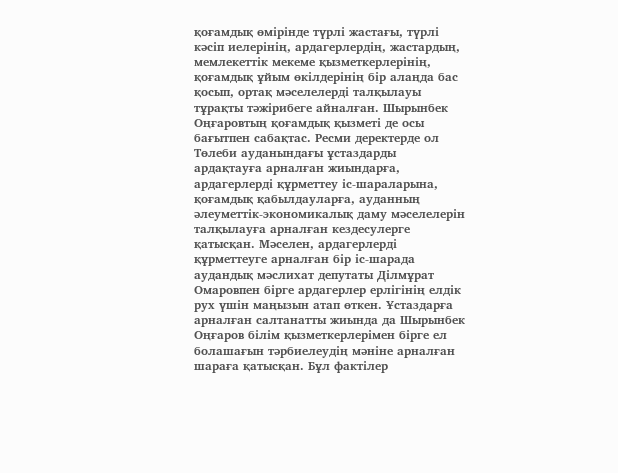қоғамдық өмірінде түрлі жастағы, түрлі кәсіп иелерінің, ардагерлердің, жастардың, мемлекеттік мекеме қызметкерлерінің, қоғамдық ұйым өкілдерінің бір алаңда бас қосып, ортақ мәселелерді талқылауы тұрақты тәжірибеге айналған. Шырынбек Оңғаровтың қоғамдық қызметі де осы бағытпен сабақтас. Ресми деректерде ол Төлеби ауданындағы ұстаздарды ардақтауға арналған жиындарға, ардагерлерді құрметтеу іс-шараларына, қоғамдық қабылдауларға, ауданның әлеуметтік-экономикалық даму мәселелерін талқылауға арналған кездесулерге қатысқан. Мәселен, ардагерлерді құрметтеуге арналған бір іс-шарада аудандық мәслихат депутаты Ділмұрат Омаровпен бірге ардагерлер ерлігінің елдік рух үшін маңызын атап өткен. Ұстаздарға арналған салтанатты жиында да Шырынбек Оңғаров білім қызметкерлерімен бірге ел болашағын тәрбиелеудің мәніне арналған шараға қатысқан. Бұл фактілер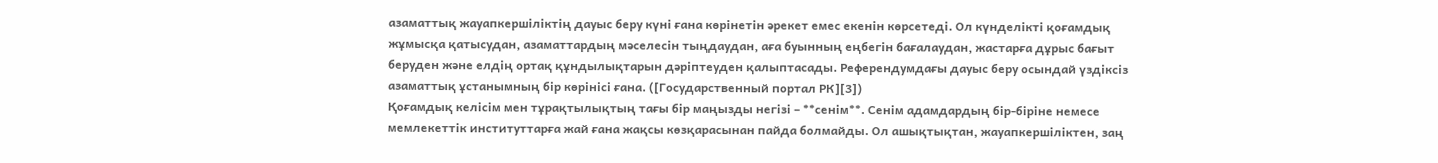азаматтық жауапкершіліктің дауыс беру күні ғана көрінетін әрекет емес екенін көрсетеді. Ол күнделікті қоғамдық жұмысқа қатысудан, азаматтардың мәселесін тыңдаудан, аға буынның еңбегін бағалаудан, жастарға дұрыс бағыт беруден және елдің ортақ құндылықтарын дәріптеуден қалыптасады. Референдумдағы дауыс беру осындай үздіксіз азаматтық ұстанымның бір көрінісі ғана. ([Государственный портал РК][3])
Қоғамдық келісім мен тұрақтылықтың тағы бір маңызды негізі – **сенім**. Сенім адамдардың бір-біріне немесе мемлекеттік институттарға жай ғана жақсы көзқарасынан пайда болмайды. Ол ашықтықтан, жауапкершіліктен, заң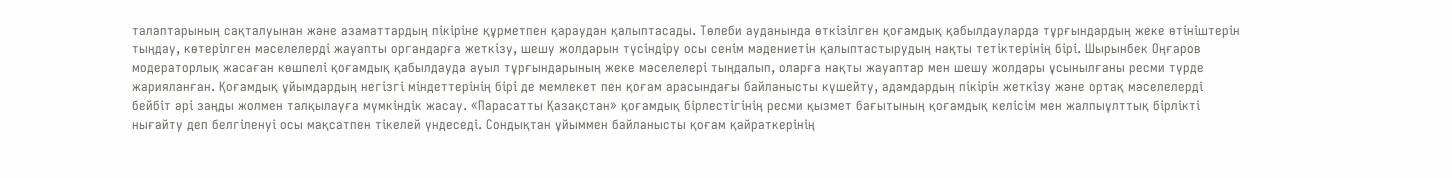талаптарының сақталуынан және азаматтардың пікіріне құрметпен қараудан қалыптасады. Төлеби ауданында өткізілген қоғамдық қабылдауларда тұрғындардың жеке өтініштерін тыңдау, көтерілген мәселелерді жауапты органдарға жеткізу, шешу жолдарын түсіндіру осы сенім мәдениетін қалыптастырудың нақты тетіктерінің бірі. Шырынбек Оңғаров модераторлық жасаған көшпелі қоғамдық қабылдауда ауыл тұрғындарының жеке мәселелері тыңдалып, оларға нақты жауаптар мен шешу жолдары ұсынылғаны ресми түрде жарияланған. Қоғамдық ұйымдардың негізгі міндеттерінің бірі де мемлекет пен қоғам арасындағы байланысты күшейту, адамдардың пікірін жеткізу және ортақ мәселелерді бейбіт әрі заңды жолмен талқылауға мүмкіндік жасау. «Парасатты Қазақстан» қоғамдық бірлестігінің ресми қызмет бағытының қоғамдық келісім мен жалпыұлттық бірлікті нығайту деп белгіленуі осы мақсатпен тікелей үндеседі. Сондықтан ұйыммен байланысты қоғам қайраткерінің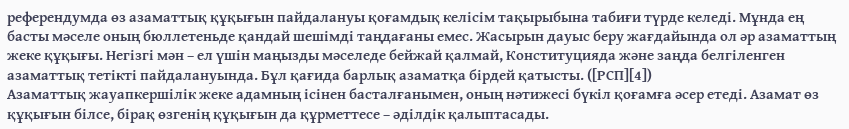референдумда өз азаматтық құқығын пайдалануы қоғамдық келісім тақырыбына табиғи түрде келеді. Мұнда ең басты мәселе оның бюллетеньде қандай шешімді таңдағаны емес. Жасырын дауыс беру жағдайында ол әр азаматтың жеке құқығы. Негізгі мән – ел үшін маңызды мәселеде бейжай қалмай, Конституцияда және заңда белгіленген азаматтық тетікті пайдалануында. Бұл қағида барлық азаматқа бірдей қатысты. ([РСП][4])
Азаматтық жауапкершілік жеке адамның ісінен басталғанымен, оның нәтижесі бүкіл қоғамға әсер етеді. Азамат өз құқығын білсе, бірақ өзгенің құқығын да құрметтесе – әділдік қалыптасады.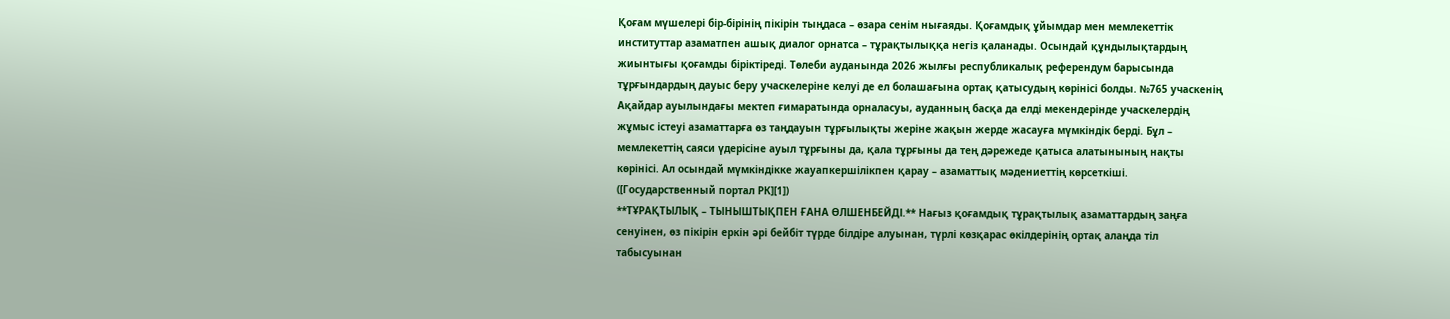Қоғам мүшелері бір-бірінің пікірін тыңдаса – өзара сенім нығаяды. Қоғамдық ұйымдар мен мемлекеттік институттар азаматпен ашық диалог орнатса – тұрақтылыққа негіз қаланады. Осындай құндылықтардың жиынтығы қоғамды біріктіреді. Төлеби ауданында 2026 жылғы республикалық референдум барысында тұрғындардың дауыс беру учаскелеріне келуі де ел болашағына ортақ қатысудың көрінісі болды. №765 учаскенің Ақайдар ауылындағы мектеп ғимаратында орналасуы, ауданның басқа да елді мекендерінде учаскелердің жұмыс істеуі азаматтарға өз таңдауын тұрғылықты жеріне жақын жерде жасауға мүмкіндік берді. Бұл – мемлекеттің саяси үдерісіне ауыл тұрғыны да, қала тұрғыны да тең дәрежеде қатыса алатынының нақты көрінісі. Ал осындай мүмкіндікке жауапкершілікпен қарау – азаматтық мәдениеттің көрсеткіші. ([Государственный портал РК][1])
**ТҰРАҚТЫЛЫҚ – ТЫНЫШТЫҚПЕН ҒАНА ӨЛШЕНБЕЙДІ.** Нағыз қоғамдық тұрақтылық азаматтардың заңға сенуінен, өз пікірін еркін әрі бейбіт түрде білдіре алуынан, түрлі көзқарас өкілдерінің ортақ алаңда тіл табысуынан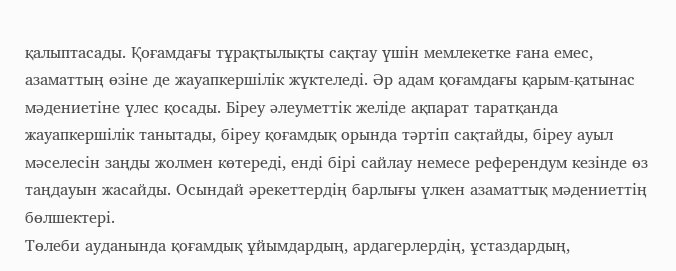қалыптасады. Қоғамдағы тұрақтылықты сақтау үшін мемлекетке ғана емес, азаматтың өзіне де жауапкершілік жүктеледі. Әр адам қоғамдағы қарым-қатынас мәдениетіне үлес қосады. Біреу әлеуметтік желіде ақпарат таратқанда жауапкершілік танытады, біреу қоғамдық орында тәртіп сақтайды, біреу ауыл мәселесін заңды жолмен көтереді, енді бірі сайлау немесе референдум кезінде өз таңдауын жасайды. Осындай әрекеттердің барлығы үлкен азаматтық мәдениеттің бөлшектері.
Төлеби ауданында қоғамдық ұйымдардың, ардагерлердің, ұстаздардың,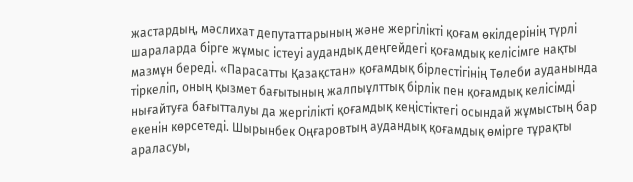жастардың, мәслихат депутаттарының және жергілікті қоғам өкілдерінің түрлі шараларда бірге жұмыс істеуі аудандық деңгейдегі қоғамдық келісімге нақты мазмұн береді. «Парасатты Қазақстан» қоғамдық бірлестігінің Төлеби ауданында тіркеліп, оның қызмет бағытының жалпыұлттық бірлік пен қоғамдық келісімді нығайтуға бағытталуы да жергілікті қоғамдық кеңістіктегі осындай жұмыстың бар екенін көрсетеді. Шырынбек Оңғаровтың аудандық қоғамдық өмірге тұрақты араласуы,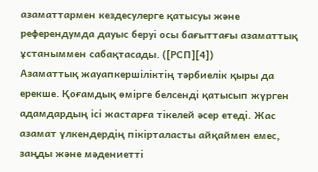азаматтармен кездесулерге қатысуы және референдумда дауыс беруі осы бағыттағы азаматтық ұстаныммен сабақтасады. ([РСП][4])
Азаматтық жауапкершіліктің тәрбиелік қыры да ерекше. Қоғамдық өмірге белсенді қатысып жүрген адамдардың ісі жастарға тікелей әсер етеді. Жас азамат үлкендердің пікірталасты айқаймен емес, заңды және мәдениетті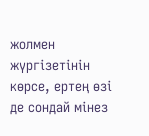жолмен жүргізетінін көрсе, ертең өзі де сондай мінез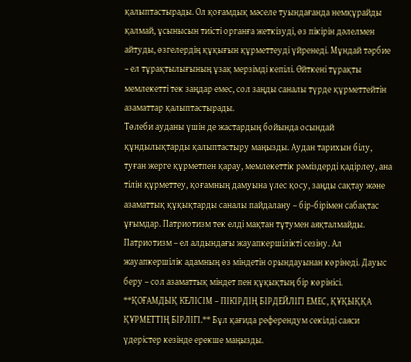қалыптастырады. Ол қоғамдық мәселе туындағанда немқұрайды қалмай, ұсынысын тиісті органға жеткізуді, өз пікірін дәлелмен айтуды, өзгелердің құқығын құрметтеуді үйренеді. Мұндай тәрбие – ел тұрақтылығының ұзақ мерзімді кепілі. Өйткені тұрақты мемлекетті тек заңдар емес, сол заңды саналы түрде құрметтейтін азаматтар қалыптастырады.
Төлеби ауданы үшін де жастардың бойында осындай құндылықтарды қалыптастыру маңызды. Аудан тарихын білу, туған жерге құрметпен қарау, мемлекеттік рәміздерді қадірлеу, ана тілін құрметтеу, қоғамның дамуына үлес қосу, заңды сақтау және азаматтық құқықтарды саналы пайдалану – бір-бірімен сабақтас ұғымдар. Патриотизм тек елді мақтан тұтумен аяқталмайды. Патриотизм – ел алдындағы жауапкершілікті сезіну. Ал жауапкершілік адамның өз міндетін орындауынан көрінеді. Дауыс беру – сол азаматтық міндет пен құқықтың бір көрінісі.
**ҚОҒАМДЫҚ КЕЛІСІМ – ПІКІРДІҢ БІРДЕЙЛІГІ ЕМЕС, ҚҰҚЫҚҚА ҚҰРМЕТТІҢ БІРЛІГІ.** Бұл қағида референдум секілді саяси үдерістер кезінде ерекше маңызды.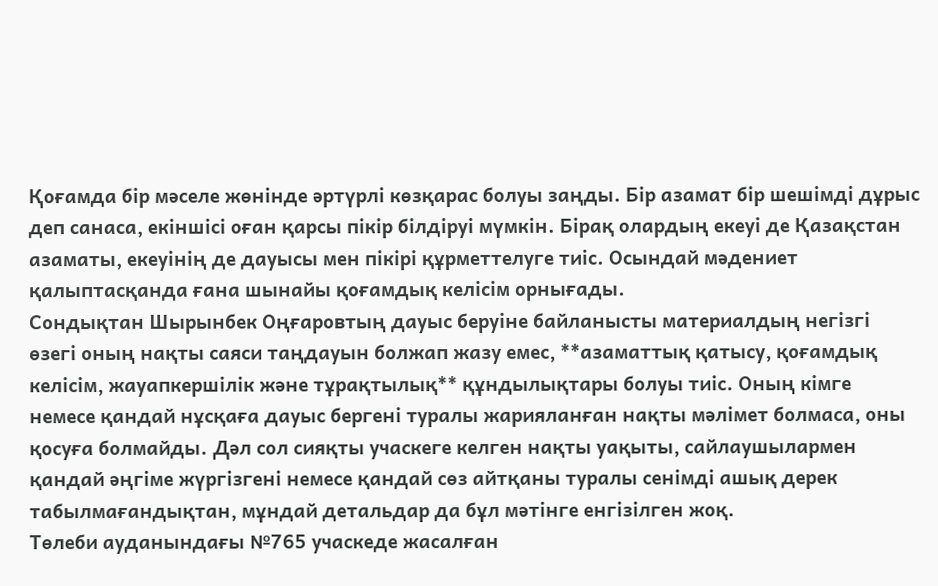Қоғамда бір мәселе жөнінде әртүрлі көзқарас болуы заңды. Бір азамат бір шешімді дұрыс деп санаса, екіншісі оған қарсы пікір білдіруі мүмкін. Бірақ олардың екеуі де Қазақстан азаматы, екеуінің де дауысы мен пікірі құрметтелуге тиіс. Осындай мәдениет қалыптасқанда ғана шынайы қоғамдық келісім орнығады.
Сондықтан Шырынбек Оңғаровтың дауыс беруіне байланысты материалдың негізгі өзегі оның нақты саяси таңдауын болжап жазу емес, **азаматтық қатысу, қоғамдық келісім, жауапкершілік және тұрақтылық** құндылықтары болуы тиіс. Оның кімге немесе қандай нұсқаға дауыс бергені туралы жарияланған нақты мәлімет болмаса, оны қосуға болмайды. Дәл сол сияқты учаскеге келген нақты уақыты, сайлаушылармен қандай әңгіме жүргізгені немесе қандай сөз айтқаны туралы сенімді ашық дерек табылмағандықтан, мұндай детальдар да бұл мәтінге енгізілген жоқ.
Төлеби ауданындағы №765 учаскеде жасалған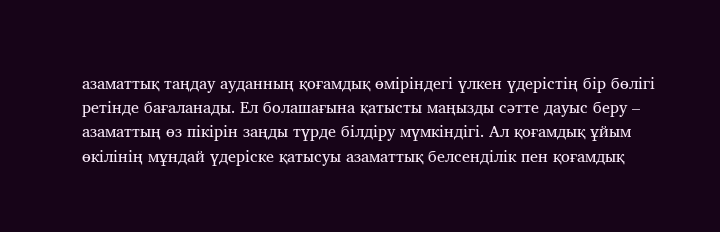азаматтық таңдау ауданның қоғамдық өміріндегі үлкен үдерістің бір бөлігі ретінде бағаланады. Ел болашағына қатысты маңызды сәтте дауыс беру – азаматтың өз пікірін заңды түрде білдіру мүмкіндігі. Ал қоғамдық ұйым өкілінің мұндай үдеріске қатысуы азаматтық белсенділік пен қоғамдық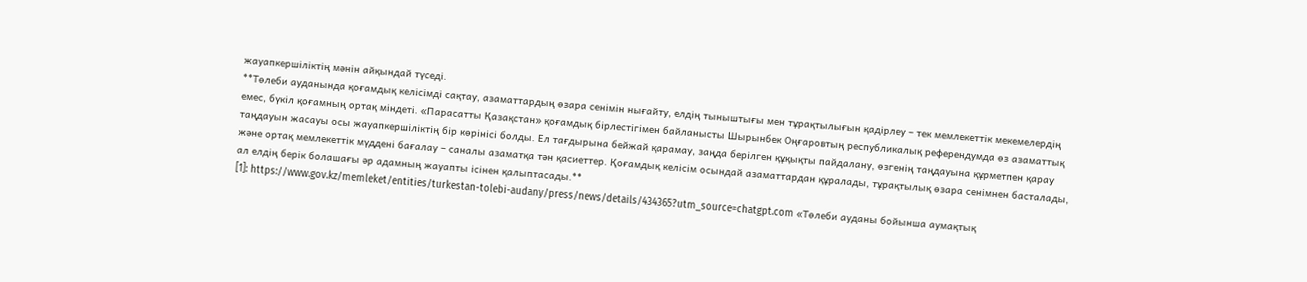жауапкершіліктің мәнін айқындай түседі.
**Төлеби ауданында қоғамдық келісімді сақтау, азаматтардың өзара сенімін нығайту, елдің тыныштығы мен тұрақтылығын қадірлеу – тек мемлекеттік мекемелердің емес, бүкіл қоғамның ортақ міндеті. «Парасатты Қазақстан» қоғамдық бірлестігімен байланысты Шырынбек Оңғаровтың республикалық референдумда өз азаматтық таңдауын жасауы осы жауапкершіліктің бір көрінісі болды. Ел тағдырына бейжай қарамау, заңда берілген құқықты пайдалану, өзгенің таңдауына құрметпен қарау және ортақ мемлекеттік мүддені бағалау – саналы азаматқа тән қасиеттер. Қоғамдық келісім осындай азаматтардан құралады, тұрақтылық өзара сенімнен басталады, ал елдің берік болашағы әр адамның жауапты ісінен қалыптасады.**
[1]: https://www.gov.kz/memleket/entities/turkestan-tolebi-audany/press/news/details/434365?utm_source=chatgpt.com «Төлеби ауданы бойынша аумақтық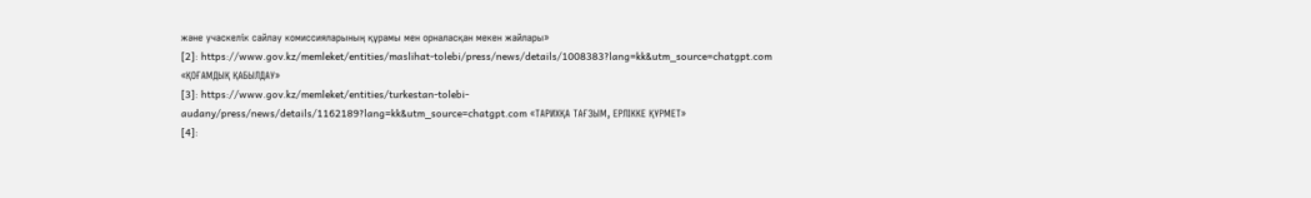және учаскелік сайлау комиссияларының құрамы мен орналасқан мекен жайлары»
[2]: https://www.gov.kz/memleket/entities/maslihat-tolebi/press/news/details/1008383?lang=kk&utm_source=chatgpt.com «ҚОҒАМДЫҚ ҚАБЫЛДАУ»
[3]: https://www.gov.kz/memleket/entities/turkestan-tolebi-audany/press/news/details/1162189?lang=kk&utm_source=chatgpt.com «ТАРИХҚА ТАҒЗЫМ, ЕРЛІККЕ ҚҰРМЕТ»
[4]: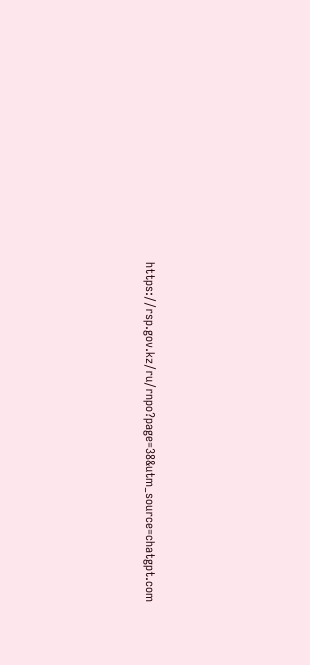https://rsp.gov.kz/ru/rnpo?page=38&utm_source=chatgpt.com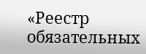«Реестр обязательных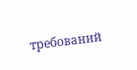требований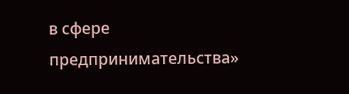в сфере предпринимательства»